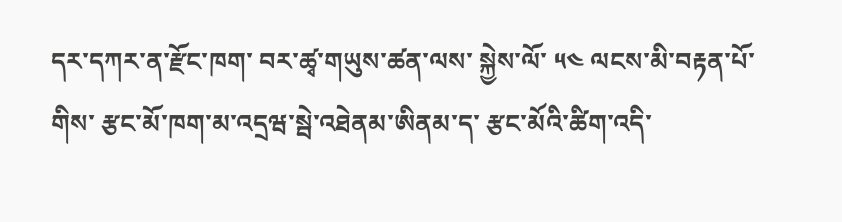དར་དཀར་ན་རྫོང་ཁག་ བར་ཚྭ་གཡུས་ཚན་ལས་ སྐྱེས་ལོ་ ༥༤ ལངས་མི་བརྟན་པོ་གིས་ རྩང་མོ་ཁག་མ་འདྲཝ་སྦེ་འཐེནམ་ཨིནམ་ད་ རྩང་མོའི་ཚིག་འདི་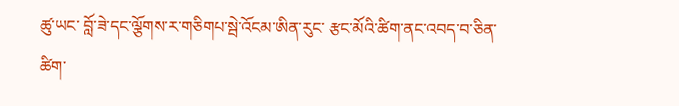ཚུ་ཡང་ བློ་ཟེ་དང་ལྕོགས་ར་གཅིགཔ་སྦེ་འོངམ་ཨིན་རུང་ རྩང་མོའི་ཚིག་ནང་འབད་བ་ཅིན་ ཚིག་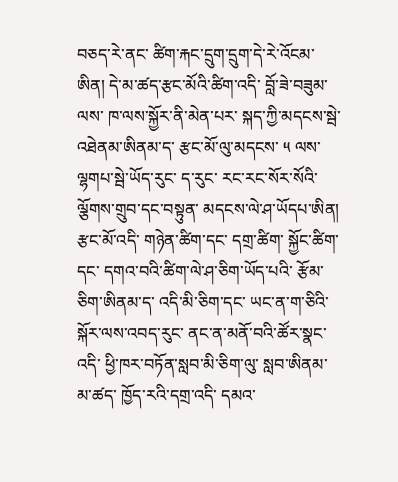བཅད་རེ་ནང་ ཚིག་རྐང་དྲུག་དྲུག་དེ་རེ་འོངམ་ཨིན། དེ་མ་ཚད་རྩང་མོའི་ཚིག་འདི་ བློ་ཟེ་བཟུམ་ལས་ ཁ་ལས་སྐྱོར་ནི་མེན་པར་ སྐད་ཀྱི་མདངས་སྦེ་འཐེནམ་ཨིནམ་ད་ རྩང་མོ་ལུ་མདངས་ ༥ ལས་ལྷགཔ་སྦེ་ཡོད་རུང་ ད་རུང་ རང་རང་སོར་སོའི་ལྕོགས་གྲུབ་དང་བསྟུན་ མདངས་ལེ་ཤ་ཡོདཔ་ཨིན། རྩང་མོ་འདི་ གཉེན་ཚིག་དང་ དགྲ་ཚིག་ སྐྱོང་ཚིག་དང་ དགའ་བའི་ཚིག་ལེ་ཤ་ཅིག་ཡོད་པའི་ རྩོམ་ཅིག་ཨིནམ་ད་ འདི་མི་ཅིག་དང་ ཡང་ན་ག་ཅིའི་སྐོར་ལས་འབད་རུང་ ནང་ན་མནོ་བའི་ཚོར་སྣང་འདི་ ཕྱི་ཁར་བཏོན་སླབ་མི་ཅིག་ལུ་ སླབ་ཨིནམ་མ་ཚད་ ཁྱོད་རའི་དགྲ་འདི་ དམའ་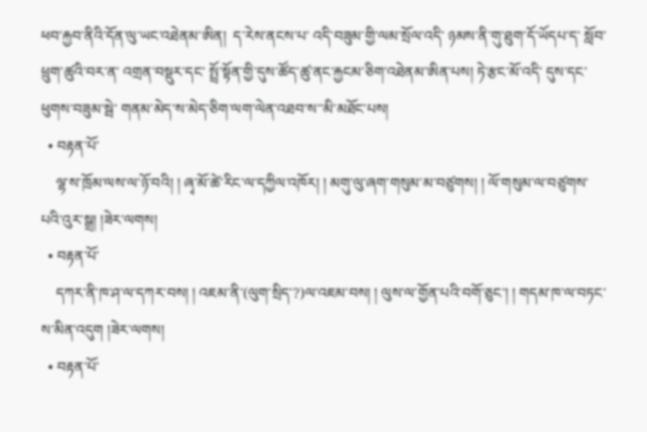ཕབ་རྐྱབ་ནིའི་དོན་ལུ་ཡང་འཐེནམ་ཨིན།  ད་རེས་ནངས་པ་ འདི་བཟུམ་གྱི་ལམ་སྲོལ་འདི་ ཉམས་ནི་གུ་ཐུག་དོ་ཡོདཔ་ད་ སློབ་ཕྲུག་ཚུའི་བར་ན་ འགྲན་བསྡུར་དང་ སྤྲོ་སྟོན་གྱི་དུས་ཚོད་ཚུ་ནང་རྐྱངམ་ཅིག་འཐེནམ་ཨིན་པས། ཏེ་རྩང་མོ་འདི་ དུས་དང་ཕུགས་བཟུམ་སྦེ་ གནམ་མེད་ས་མེད་ཅིག་ལག་ལེན་འཐབ་ས་་མི་མཐོང་པས།
  • བརྟན་པོ་
    ལྷ་ས་ཁྲོམ་ལས་ལ་ཉོ་བའི། ། ཞྭ་མོ་ཚེ་རིང་ལ་དཀྱིལ་འཁོར། ། མགུ་ལུ་ཞག་གསུམ་མ་བཙུགས། ། ལོ་གསུམ་ལ་བཙུགས་པའི་འུར་སྒྲ། །ཟེར་ལགས།
  • བརྟན་པོ་
    དཀར་ནི་ཁ་ཤ་ལ་དཀར་བས། ། འཇམ་ནི་(ལུག་སྲིད་?)ལ་འཇམ་བས། ། ལུས་ལ་གྱོན་པའི་བགོ་ཅུང་། ། གདམ་ཁ་ལ་བཏང་ས་མིན་འདུག །ཟེར་ལགས།
  • བརྟན་པོ་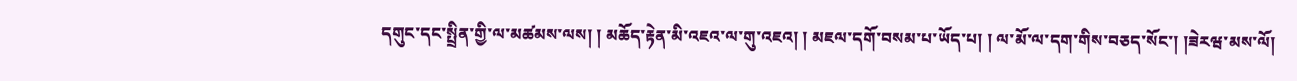དགུང་དང་སྤྲིན་གྱི་ལ་མཚམས་ལས། ། མཆོད་རྟེན་མི་འཇའ་ལ་གུ་འཇའ། ། མཇལ་དགོ་བསམ་པ་ཡོད་པ། ། ལ་མོ་ལ་དག་གིས་བཅད་སོང་། །ཟེརཝ་མས་ལོ།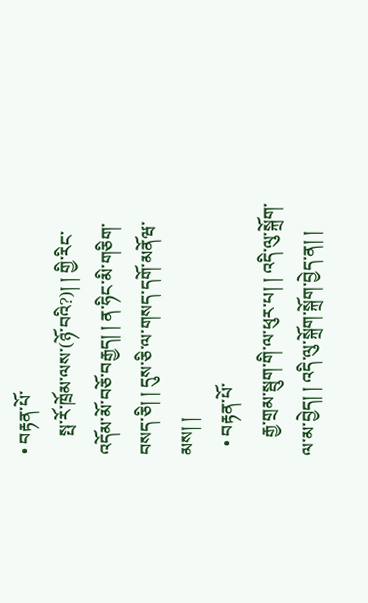• བརྟན་པོ་
    སྤ་རོ་ཁྲོམ་ལས་(ཉོ་བའི?)། ། གྱི་རིང་འདོམ་མོ་བཅོ་བརྒྱད། ། ན་ཧིང་མི་གཅིག་བསད་ཅི། ། དུས་ཅི་ལ་གསད་དགོ་མནོཝ་མས། །
  • བརྟན་པོ་
    རྒྱ་གྲམ་སྦུག་གི་ལ་ཕུར་པ། ། འདི་ལུ་སྐྲོག་ལ་མ་བྱེད། ། འདི་ལུ་སྐྲོག་སྐྲོག་བྱེད་ན། །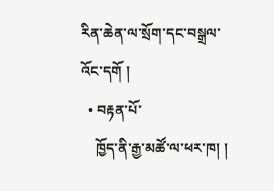རིན་ཆེན་ལ་སྲོག་དང་བསྒྲལ་འོང་དགོ །
  • བརྟན་པོ་
    ཁྱོད་ནི་རྒྱ་མཚོ་ལ་ཕར་ཁ། །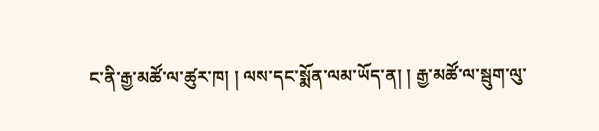ང་ནི་རྒྱ་མཚོ་ལ་ཚུར་ཁ། ། ལས་དང་སྨོན་ལམ་ཡོད་ན། ། རྒྱ་མཚོ་ལ་སྦུག་ལུ་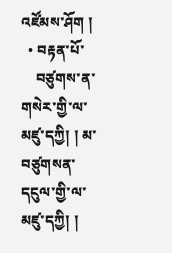འཛོམས་ཤོག །
  • བརྟན་པོ་
    བཙུགས་ན་གསེར་གྱི་ལ་མཛུ་དཀྱི། ། མ་བཙུགསན་དངུལ་གྱི་ལ་མཛུ་དཀྱི། །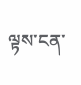ལྟས་ངན་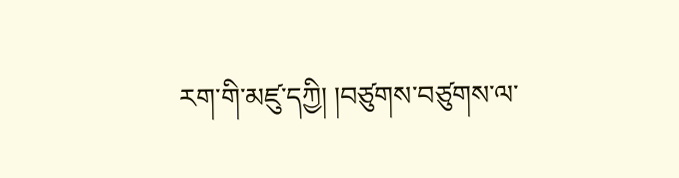རག་གི་མཛུ་དཀྱི། །བཙུགས་བཙུགས་ལ་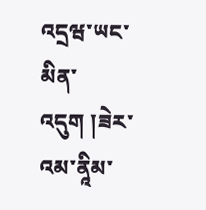འདྲཝ་ཡང་མིན་འདུག །ཟེར་འམ་ནཱིམ་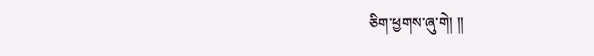ཅིག་ཕྱགས་ཞུ་གེ། །།